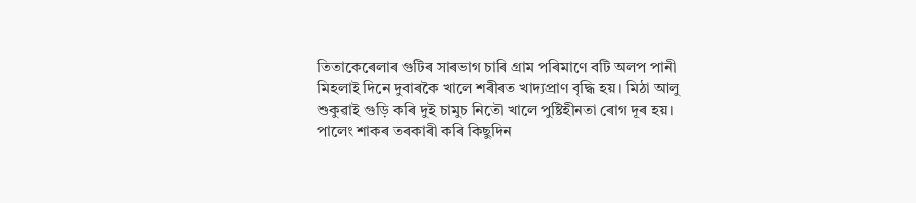তিতাকেৰেলাৰ গুটিৰ সাৰভাগ চাৰি গ্ৰাম পৰিমাণে বটি অলপ পানী মিহলাই দিনে দুবাৰকৈ খালে শৰীৰত খাদ্যপ্ৰাণ বৃদ্ধি হয়। মিঠা আলু শুকুৱাই গুড়ি কৰি দুই চামুচ নিতৌ খালে পুষ্টিহীনতা ৰোগ দূৰ হয়। পালেং শাকৰ তৰকাৰী কৰি কিছুদিন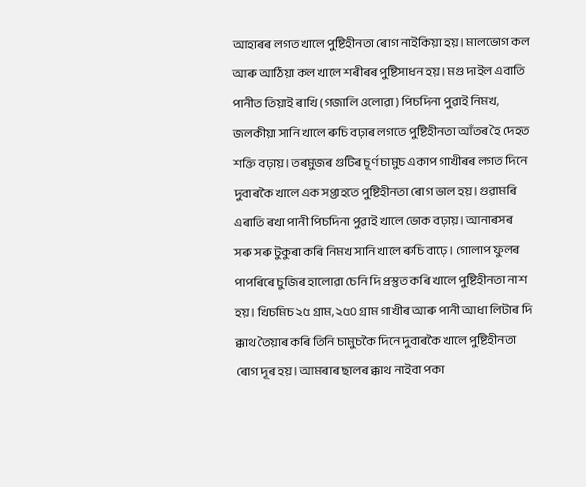আহাৰৰ লগত খালে পুষ্টিহীনতা ৰোগ নাইকিয়া হয়। মালভোগ কল আৰু আঠিয়া কল খালে শৰীৰৰ পুষ্টিসাধন হয়। মগু দাইল এবাতি পানীত তিয়াই ৰাখি (গজালি ওলোৱা) পিচদিনা পুৱাই নিমখ, জলকীয়া সানি খালে ৰুচি বঢ়াৰ লগতে পুষ্টিহীনতা আঁতৰ হৈ দেহত শক্তি বঢ়ায়। তৰমুজৰ গুটিৰ চূৰ্ণ চামুচ একাপ গাখীৰৰ লগত দিনে দুবাৰকৈ খালে এক সপ্তাহতে পুষ্টিহীনতা ৰোগ ভাল হয়। গুৱামৰি এৰাতি ৰখা পানী পিচদিনা পুৱাই খালে ভোক বঢ়ায়। আনাৰসৰ সৰু সৰু টুকুৰা কৰি নিমখ সানি খালে ৰুচি বাঢ়ে। গোলাপ ফুলৰ পাপৰিৰে চুজিৰ হালোৱা চেনি দি প্ৰস্তুত কৰি খালে পুষ্টিহীনতা নাশ হয়। খিচমিচ ২৫ গ্ৰাম, ২৫০ গ্ৰাম গাখীৰ আৰু পানী আধা লিটাৰ দি ক্কাথ তৈয়াৰ কৰি তিনি চামুচকৈ দিনে দুবাৰকৈ খালে পুষ্টিহীনতা ৰোগ দূৰ হয়। আমৰাৰ ছালৰ ক্কাথ নাইবা পকা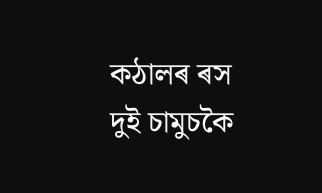কঠালৰ ৰস দুই চামুচকৈ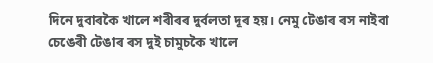দিনে দুবাৰকৈ খালে শৰীৰৰ দুৰ্বলতা দূৰ হয়। নেমু টেঙাৰ ৰস নাইবা চেঙেৰী টেঙাৰ ৰস দুই চামুচকৈ খালে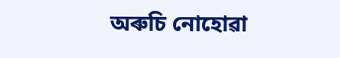অৰুচি নোহোৱা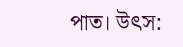পাত। উৎস: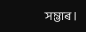সম্ভাৰ।